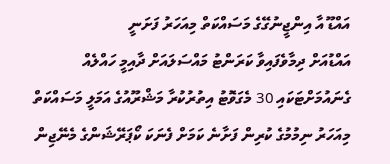އައްޑޫ އާ އިންޖީނުގޭގެ މަސައްކަތް މިއަހަރު ފަށަނީ
އައްޑުއަށް ދިމާވެފައިވާ ކަރަންޓު މައްސަލައަށް ދާއިމީ ހައްލެއް ގެނައުމަށްޓަކައި 30 މެގަވޮޓު އިތުރުކުރާ މަޝްރޫއުގެ އަމަލީ މަސައްކަތް މިއަހަރު ނިމުމުގެ ކުރިން ފަށާނެ ކަމަށް ފެނަކަ ކޯޕަރޭޝަންގެ މެނޭޖިން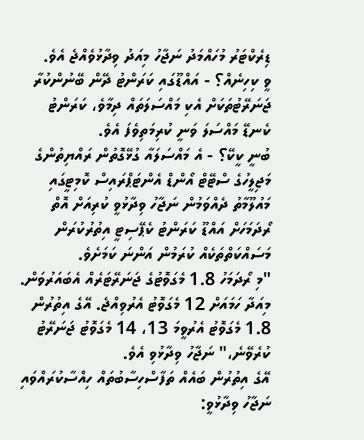ޑިރެކްޓަރު މުހައްމަދު ނަޖާހު މިއަދު ވިދާޅުވެއްޖެ އެވެ.
ވީ ކިހިނެއް؟ - އައްޑޫގައި ކަރަންޓު ދޭން ބޭނުންކުރާ ޖަނަރޭޓުތަކަށް އެކި މައްސަލަތައް ދިމާވެ، ކަރަންޓު ކެނޑޭ މައްސަލަ ވަނީ ކުރިމަތިވެފަ އެވެ.
ބުނީ ކީކޭ؟ - އެ މައްސަލައާ ގުޅޭގޮތުން ރައްޔިތުންގެ މަޖިލީހުގެ ސްޓޭޓް އޯންޑް އެންޓަޕްރައިސް ކޮމިޓީގައި މައުލޫމާތު ދެއްވަމުން ނަޖާހު ވިދާޅުވީ ކުރިއަށް އޮތް ރޯދަމަހަށް އައްޑޫ ކަރަންޓު ކެޕޭސިޓީ އިތުރުކުރަން މަސައްކަތްތަކެއް ކުރަމުން އަންނަ ކަމަށެވެ.
"މި ރޯދަމަހު 1.8 މެގަވޮޓުގެ ޖަނަރޭޓަރެއް އެބައަރުވަން. މިއަދާ ހަމައަށް 12 މެގަވޮޓު އެރުވިއްޖެ. އޭގެ އިތުރުން 1.8 މެގަވޮޓު އެރުވީމަ 13، 14 މެގަވޮޓު ޖަނަރޭޓު ކުރެވޭނެ،" ނަޖާހު ވިދާޅުވި އެވެ.
އޭގެ އިތުރުން ބައެއް ތަފާސްހިސާބުތައް ހިއްސާކުރައްވައި ނަޖާހު ވިދާޅުވީ: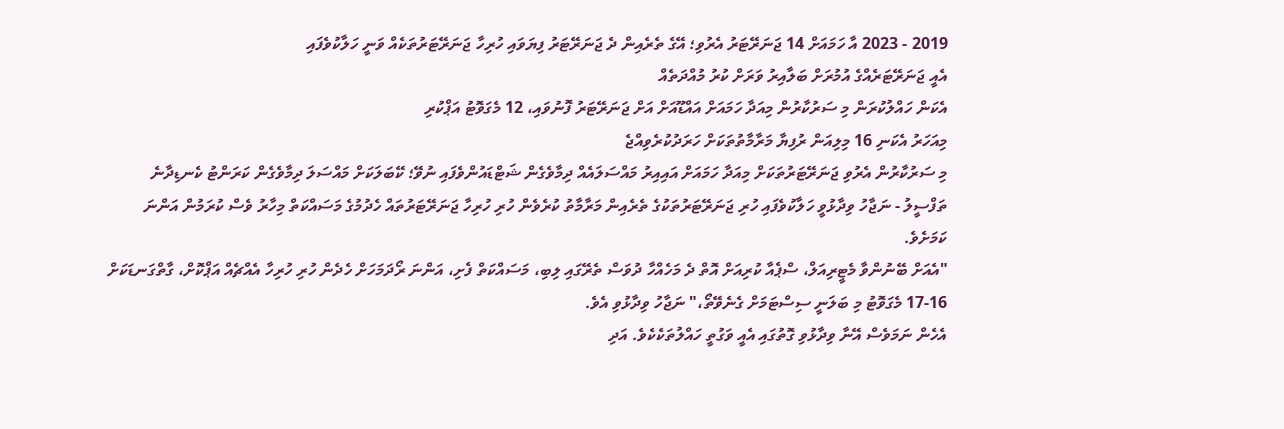2019 - 2023 އާ ހަމައަށް 14 ޖަނަރޭޓަރު އެރުވި؛ އޭގެ ތެރެއިން ދެ ޖަނަރޭޓަރު ފިޔަވައި ހުރިހާ ޖަނަރޭޓަރުތަކެއް ވަނީ ހަލާކުވެފައި
އެއީ ޖަނަރޭޓަރެއްގެ އުމުރަށް ބަލާއިރު ވަރަށް ކުރު މުއްދަތެއް
އެކަން ހައްލުކުރަން މި ސަރުކާރުން މިއަދާ ހަމައަށް އައްޑޫއަށް އަށް ޖަނަރޭޓަރު ފޮނުވައި، 12 މެގަވޮޓު އަޕްކުރި
މިއަހަރު އެކަނި 16 މިލިއަން ރުފިޔާ މަރާމާތުތަކަށް ހަރަދުކުރެވިއްޖެ
މި ސަރުކާރުން އެރުވި ޖަނަރޭޓަރުތަކަށް މިއަދާ ހަމައަށް އައިއިރު މައްސަލައެއް ދިމާވެގެން ޝަޓްޑައުންވެފައި ނުވޭ؛ ކޭބަލަކަށް މައްސަލަ ދިމާވެގެން ކަރަންޓު ކެނޑިދާނެ
ތަފްސީލު - ނަޖާހު ވިދާޅުވީ ހަލާކުވެފައި ހުރި ޖަނަރޭޓަރުތަކުގެ ތެރެއިން މަރާމާތު ކުރެވެން ހުރި ހުރިހާ ޖަނަރޭޓަރުތައް ހެދުމުގެ މަސައްކަތް މިހާރު ވެސް ކުރަމުން އަންނަ ކަމަށެވެ.
"އެއަށް ބޭނުންވާ މެޓީރިއަލް، ސްޕެއާ ކުރިއަށް އޮތް ދެ މަހެއްހާ ދުވަސް ތެރޭގައި ލިބި، މަސައްކަތް ފެށި، އަންނަ ރޯދަމަހަށް ހެދެން ހުރި ހުރިހާ އެއްޗެއް އަޕްކޮށް، ގާތްގަނޑަކަށް 16-17 މެގަވޮޓު މި ބަލަނީ ސިސްޓަމަށް ގެނެވޭތޯ،" ނަޖާހު ވިދާޅުވި އެވެ.
އެހެން ނަމަވެސް އޭނާ ވިދާޅުވި ގޮތުގައި އެއީ ވަގުތީ ހައްލުތަކެކެވެ. އަދި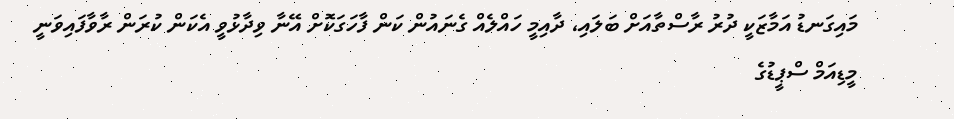މައިގަނޑު އަމާޒަކީ ދުރު ރާސްތާއަށް ބަލައި، ދާއިމީ ހައްލެއް ގެނައުން ކަން ފާހަގަކޮށް އޭނާ ވިދާޅުވީ އެކަން ކުރަން ރާވާފައިވަނީ މީޑިއަމް ސްޕީޑުގެ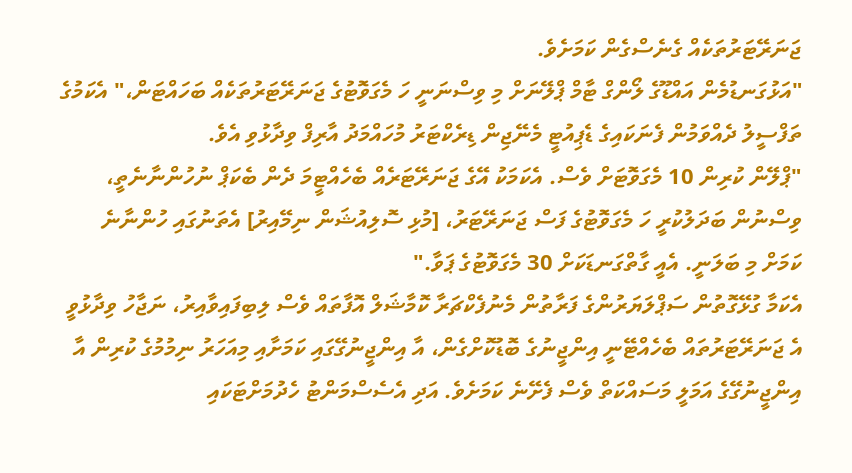ޖަނަރޭޓަރުތަކެއް ގެނެސްގެން ކަމަށެވެ.
"އަޅުގަނޑުމެން އައްޑޫގެ ލޯންގް ޓާމް ޕްލޭނަށް މި ވިސްނަނީ ހަ މެގަވޮޓުގެ ޖަނަރޭޓަރުތަކެއް ބަހައްޓަން،" އެކަމުގެ ތަފްސީލު ދެއްވަމުން ފެނަކައިގެ ޑެޕިއުޓީ މެނޭޖިން ޑިރެކްޓަރު މުހައްމަދު އާރިފް ވިދާޅުވި އެވެ.
"ޕްލޭން ކުރިން 10 މެގަވޮޓަށް ވެސް. އެކަމަކު އޭގެ ޖަނަރޭޓަރެއް ބެހެއްޓީމަ ދެން ބެކަޕް ނުހުންނާނެތީ، ވިސްނުން ބަދަލުކުރީ ހަ މެގަވޮޓުގެ ފަސް ޖަނަރޭޓަރު، [މުޅި ސޮލިއުޝަން ނިމޭއިރު] އެތަނުގައި ހުންނާނެ ކަމަށް މި ބަލަނީ. އެއީ ގާތްގަނޑަކަށް 30 މެގަވޮޓުގެ ޕަވާ."
އެކަމާ ގުޅޭގޮތުން ސަޕްލަޔަރުންގެ ފަރާތުން މެނުފެކްޗަރާ ކޮމާޝަލް އޮފާތައް ވެސް ލިބިފައިވާއިރު، ނަޖާހު ވިދާޅުވީ އެ ޖަނަރޭޓަރުތައް ބެހެއްޓޭނީ އިންޖީނުގެ ބޮޑުކޮށްގެން، އާ އިންޖީނުގޭގައި ކަމަށާއި މިއަހަރު ނިމުމުގެ ކުރިން އާ އިންޖީނުގޭގެ އަމަލީ މަސައްކަތް ވެސް ފެށޭނެ ކަމަށެވެ. އަދި އެސެސްމަންޓު ހެދުމަށްޓަކައި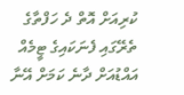ކުރިއަށް އޮތް ދެ ހަފްތާގެ ތެރޭގައި ފެނަކައިގެ ޓީމެއް އައްޑުއަށް ދާނެ ކަމަށް އޭނާ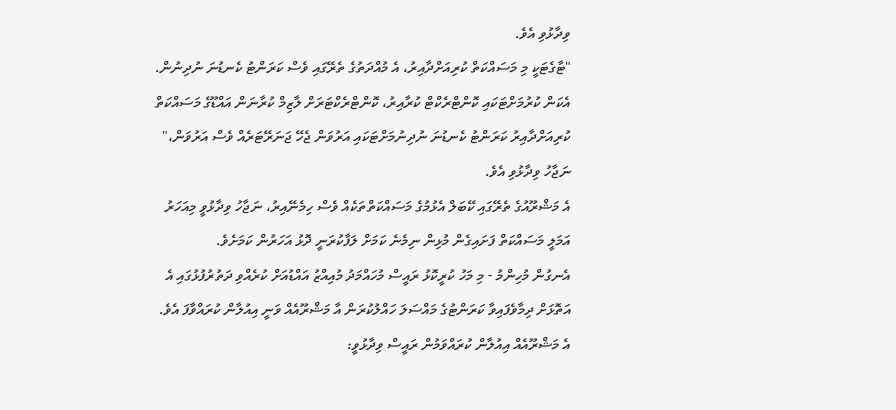ވިދާޅުވި އެވެ.
"ޓާގެޓަކީ މި މަސައްކަތް ކުރިއަށްދާއިރު، އެ މުއްދަތުގެ ތެރޭގައި ވެސް ކަރަންޓު ކެނޑުނަ ނުދިނުން. އެކަން ކުރުމަށްޓަކައި ކޮންޓްރެކްޓް ކުރާއިރު، ކޮންޓްރެކްޓަރަށް ލާޒިމް ކުރާނަން އައްޑޫގެ މަސައްކަތް ކުރިއަށްދާއިރު ކަރަންޓު ކެނޑުނަ ނުދިނުމަށްޓަކައި އަރުވަން ޖެހޭ ޖަނަރޭޓަރެއް ވެސް އަރުވަން،" ނަޖާހު ވިދާޅުވި އެވެ.
އެ މަޝްރޫއުގެ ތެރޭގައި ކޭބަލް އެޅުމުގެ މަސައްކަތްތަކެއް ވެސް ހިމެނޭއިރު، ނަޖާހު ވިދާޅުވީ މިއަހަރު އަމަލީ މަސައްކަތް ފަށައިގެން މުޅިން ނިމެނެ ކަމަށް ލަފާކުރަނީ ދޮޅު އަހަރުން ކަމަށެވެ.
އެނގުން މުހިންމު - މި މަހު ކުރީކޮޅު ރައީސް މުހައްމަދު މުއިއްޒު އައްޑުއަށް ކުރެއްވި ދަތުރުފުޅުގައި އެ އަތޮޅަށް ދިމާވެފައިވާ ކަރަންޓުގެ މައްސަލަ ހައްލުކުރަން އާ މަޝްރޫއެއް ވަނީ އިއުލާން ކުރައްވާފަ އެވެ.
އެ މަޝްރޫއެއް އިއުލާން ކުރައްވަމުން ރައީސް ވިދާޅުވީ: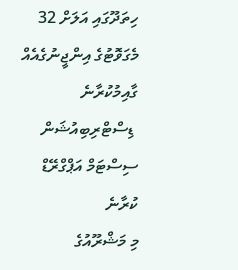ހިތަދޫގައި އަލަށް 32 މެގަވޮޓުގެ އިންޖީނުގެއެއް ގާއިމުކުރާނެ
 ޑިސްޓްރިބިއުޝަން ސިސްޓަމް އަޕްގްރޭޑް ކުރާނެ
މި މަޝްރޫއުގެ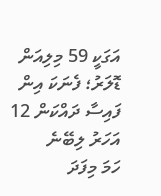އަގަކީ 59 މިލިއަން ޑޮލަރު؛ ފެނަކަ އިން ފައިސާ ދައްކަން 12 އަހަރު ލިބޭނެ
ހަމަ މިފަދަ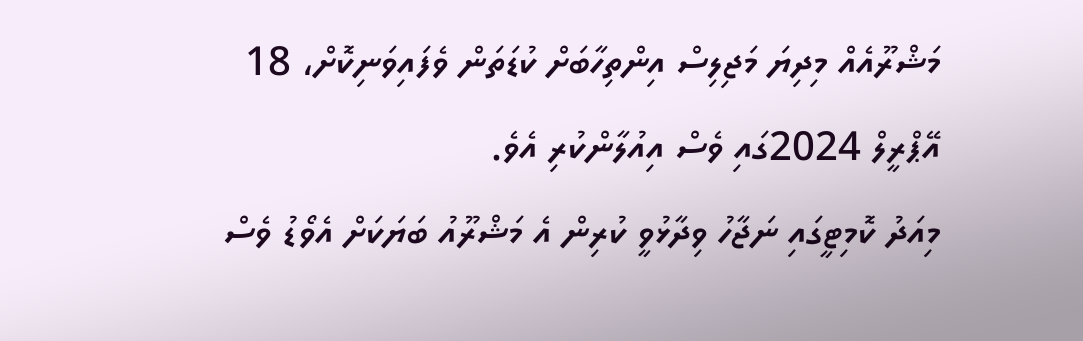މަޝްރޫއެއް މިދިޔަ މަޖިލިސް އިންތިހާބަށް ކުޑަތަން ވެފައިވަނިކޮށް، 18 އޭޕްރީލް 2024ގައި ވެސް އިއުލާންކުރި އެވެ.
މިއަދު ކޮމިޓީގައި ނަޖާހު ވިދާޅުވީ ކުރިން އެ މަޝްރޫއު ބަޔަކަށް އެވޯޑު ވެސް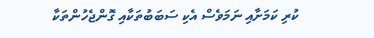ކުރި ކަމަށާއި ނަމަވެސް އެކި ސަބަބުތަކާއި ގޮންޖެހުންތަކާ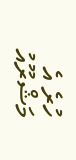ހުރެ އެ މަޝްރޫއު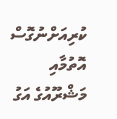ކުރިއަށްނުގޮސް އޮތުމާއި މަޝްރޫއުގެ އަގު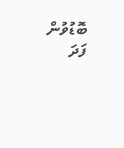ބޮޑުވުން ފަދަ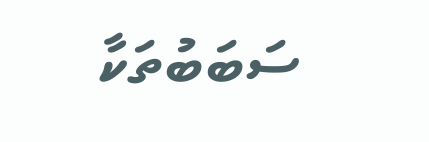ސަބަބުތަކާ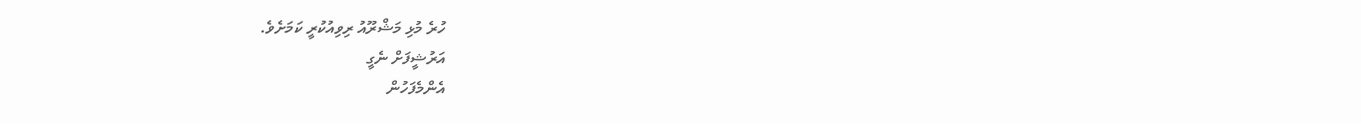ހުރެ މުޅި މަޝްރޫއު ރިވިއުކުރީ ކަމަށެވެ.
އަރުޝީފަށް ނެގީ
އެންމެފަހުން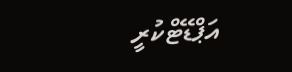އަޕްޑޭޓްކުރީ